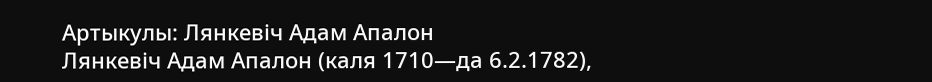Артыкулы: Лянкевіч Адам Апалон
Лянкевіч Адам Апалон (каля 1710—да 6.2.1782),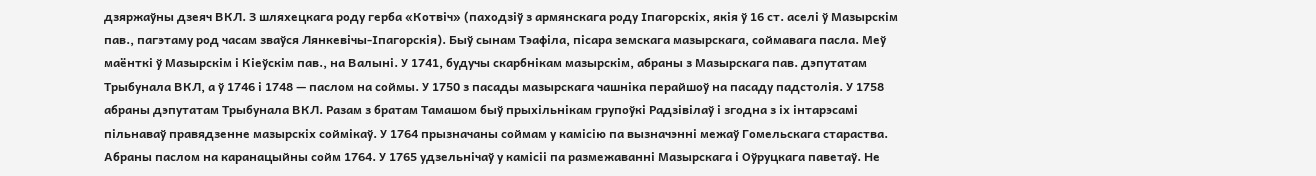дзяржаўны дзеяч ВКЛ. З шляхецкага роду герба «Котвіч» (паходзіў з армянскага роду Іпагорскіх, якія ў 16 ст. аселі ў Мазырскім пав., пагэтаму род часам зваўся Лянкевічы-Іпагорскія). Быў сынам Тэафіла, пісара земскага мазырскага, соймавага пасла. Меў маёнткі ў Мазырскім і Кіеўскім пав., на Валыні. У 1741, будучы скарбнікам мазырскім, абраны з Мазырскага пав. дэпутатам Трыбунала ВКЛ, а ў 1746 і 1748 — паслом на соймы. У 1750 з пасады мазырскага чашніка перайшоў на пасаду падстолія. У 1758 абраны дэпутатам Трыбунала ВКЛ. Разам з братам Тамашом быў прыхільнікам групоўкі Радзівілаў і згодна з іх інтарэсамі пільнаваў правядзенне мазырскіх соймікаў. У 1764 прызначаны соймам у камісію па вызначэнні межаў Гомельскага стараства. Абраны паслом на каранацыйны сойм 1764. У 1765 удзельнічаў у камісіі па размежаванні Мазырскага і Оўруцкага паветаў. Не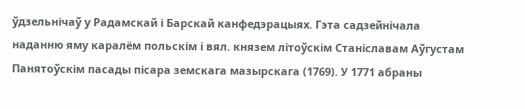ўдзельнічаў у Радамскай і Барскай канфедэрацыях. Гэта садзейнічала наданню яму каралём польскім і вял. князем літоўскім Станіславам Аўгустам Панятоўскім пасады пісара земскага мазырскага (1769). У 1771 абраны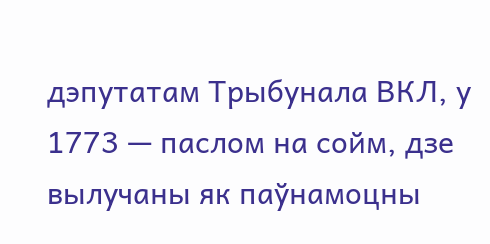дэпутатам Трыбунала ВКЛ, у 1773 — паслом на сойм, дзе вылучаны як паўнамоцны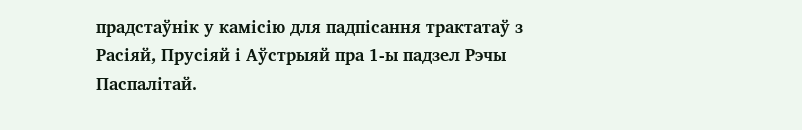прадстаўнік у камісію для падпісання трактатаў з Расіяй, Прусіяй і Аўстрыяй пра 1-ы падзел Рэчы Паспалітай.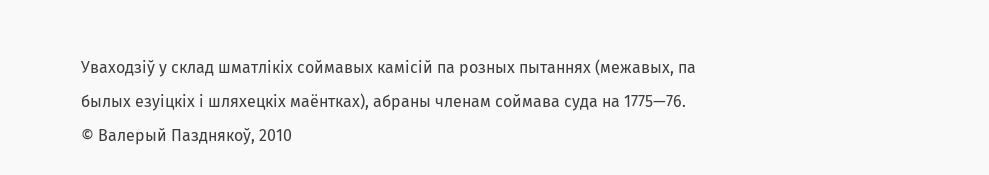Уваходзіў у склад шматлікіх соймавых камісій па розных пытаннях (межавых, па былых езуіцкіх і шляхецкіх маёнтках), абраны членам соймава суда на 1775—76.
© Валерый Пазднякоў, 2010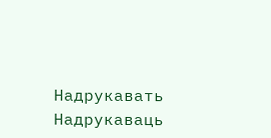Надрукавать Надрукаваць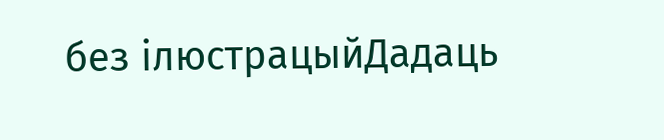без ілюстрацыйДадаць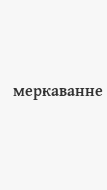меркаванне